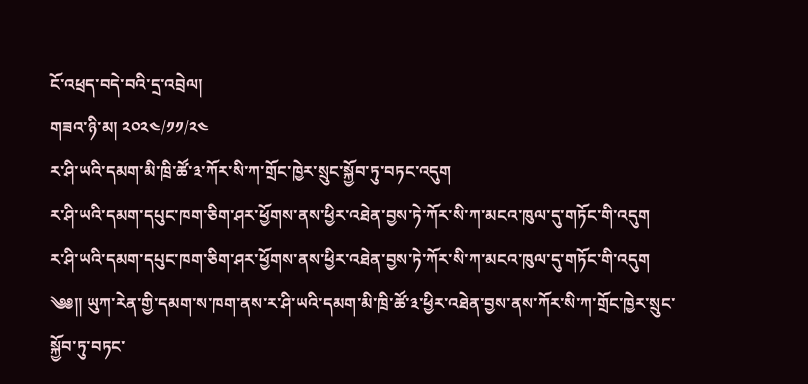ངོ་འཕྲད་བདེ་བའི་དྲ་འབྲེལ།
གཟའ་ཉི་མ། ༢༠༢༤/༡༡/༢༤
ར་ཤི་ཡའི་དམག་མི་ཁྲི་ཚོ་༣་ཀོར་སི་ཀ་གྲོང་ཁྱེར་སྲུང་སྐྱོབ་ཏུ་བཏང་འདུག
ར་ཤི་ཡའི་དམག་དཔུང་ཁག་ཅིག་ཤར་ཕྱོགས་ནས་ཕྱིར་འཐེན་བྱས་ཏེ་ཀོར་སི་ཀ་མངའ་ཁུལ་དུ་གཏོང་གི་འདུག
ར་ཤི་ཡའི་དམག་དཔུང་ཁག་ཅིག་ཤར་ཕྱོགས་ནས་ཕྱིར་འཐེན་བྱས་ཏེ་ཀོར་སི་ཀ་མངའ་ཁུལ་དུ་གཏོང་གི་འདུག
༄༅།། ཡུཀ་རེན་གྱི་དམག་ས་ཁག་ནས་ར་ཤི་ཡའི་དམག་མི་ཁྲི་ཚོ་༣་ཕྱིར་འཐེན་བྱས་ནས་ཀོར་སི་ཀ་གྲོང་ཁྱེར་སྲུང་སྐྱོབ་ཏུ་བཏང་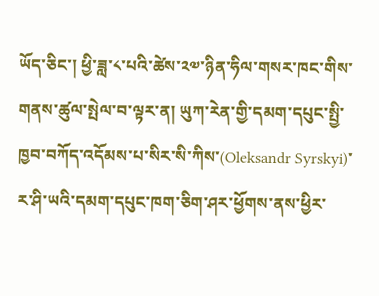ཡོད་ཅིང་། ཕྱི་ཟླ་༨་པའི་ཚེས་༢༧་ཉིན་ཧིལ་གསར་ཁང་གིས་གནས་ཚུལ་སྤེལ་བ་ལྟར་ན། ཡུཀ་རེན་གྱི་དམག་དཔུང་སྤྱི་ཁྱབ་བཀོད་འདོམས་པ་སིར་སི་ཀིས་(Oleksandr Syrskyi)་ར་ཤི་ཡའི་དམག་དཔུང་ཁག་ཅིག་ཤར་ཕྱོགས་ནས་ཕྱིར་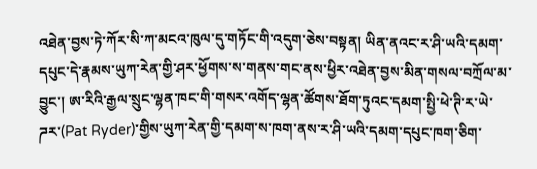འཐེན་བྱས་ཏེ་ཀོར་སི་ཀ་མངའ་ཁུལ་དུ་གཏོང་གི་འདུག་ཅེས་བསྟན། ཡིན་ནའང་ར་ཤི་ཡའི་དམག་དཔུང་དེ་རྣམས་ཡུཀ་རེན་གྱི་ཤར་ཕྱོགས་ས་གནས་གང་ནས་ཕྱིར་འཐེན་བྱས་མིན་གསལ་བཀྲོལ་མ་བྱུང་། ཨ་རིའི་རྒྱལ་སྲུང་ལྷན་ཁང་གི་གསར་འགོད་ལྷན་ཚོགས་ཐོག་ཏུའང་དམག་སྤྱི་ཕེ་ཊི་ར་ཡེ་ཌར་(Pat Ryder)་གྱིས་ཡུཀ་རེན་གྱི་དམག་ས་ཁག་ནས་ར་ཤི་ཡའི་དམག་དཔུང་ཁག་ཅིག་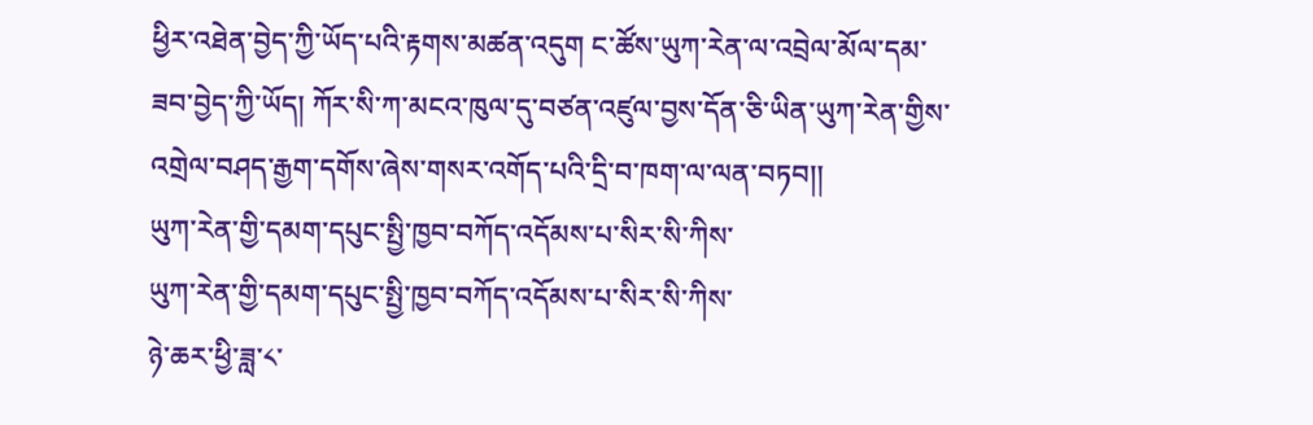ཕྱིར་འཐེན་བྱེད་ཀྱི་ཡོད་པའི་རྟགས་མཚན་འདུག ང་ཚོས་ཡུཀ་རེན་ལ་འབྲེལ་མོལ་དམ་ཟབ་བྱེད་ཀྱི་ཡོད། ཀོར་སི་ཀ་མངའ་ཁུལ་དུ་བཙན་འཛུལ་བྱས་དོན་ཅི་ཡིན་ཡུཀ་རེན་གྱིས་འགྲེལ་བཤད་རྒྱག་དགོས་ཞེས་གསར་འགོད་པའི་དྲི་བ་ཁག་ལ་ལན་བཏབ།།
ཡུཀ་རེན་གྱི་དམག་དཔུང་སྤྱི་ཁྱབ་བཀོད་འདོམས་པ་སིར་སི་ཀིས་
ཡུཀ་རེན་གྱི་དམག་དཔུང་སྤྱི་ཁྱབ་བཀོད་འདོམས་པ་སིར་སི་ཀིས་
ཉེ་ཆར་ཕྱི་ཟླ་༨་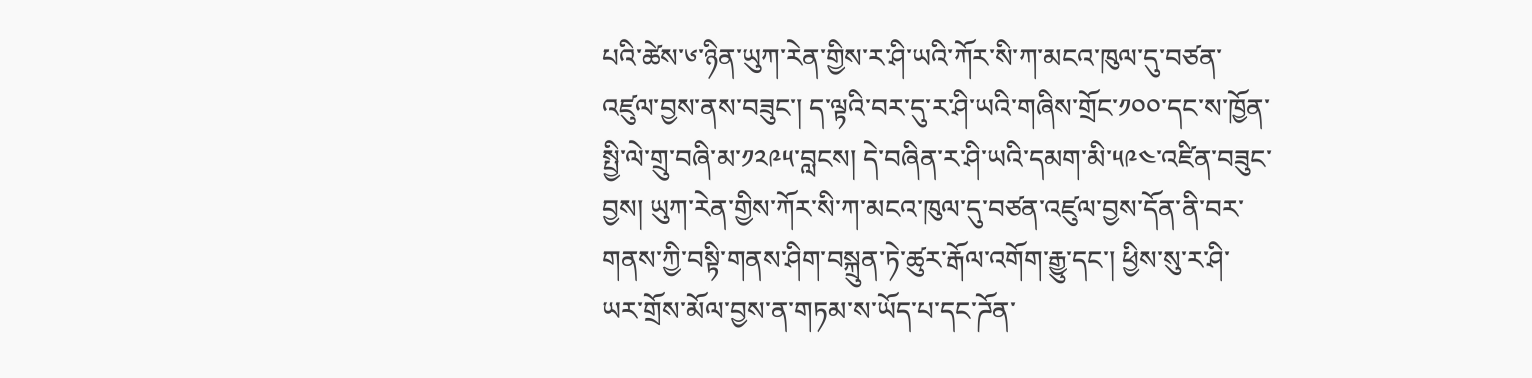པའི་ཚེས་༦་ཉིན་ཡུཀ་རེན་གྱིས་ར་ཤི་ཡའི་ཀོར་སི་ཀ་མངའ་ཁུལ་དུ་བཙན་འཛུལ་བྱས་ནས་བཟུང་། ད་ལྟའི་བར་དུ་ར་ཤི་ཡའི་གཞིས་གྲོང་༡༠༠་དང་ས་ཁྱོན་སྤྱི་ལེ་གྲུ་བཞི་མ་༡༢༩༥་བླངས། དེ་བཞིན་ར་ཤི་ཡའི་དམག་མི་༥༩༤་འཛིན་བཟུང་བྱས། ཡུཀ་རེན་གྱིས་ཀོར་སི་ཀ་མངའ་ཁུལ་དུ་བཙན་འཛུལ་བྱས་དོན་ནི་བར་གནས་ཀྱི་བསྟི་གནས་ཤིག་བསྐྲུན་ཏེ་ཚུར་རྒོལ་འགོག་རྒྱུ་དང་། ཕྱིས་སུ་ར་ཤི་ཡར་གྲོས་མོལ་བྱས་ན་གཏམ་ས་ཡོད་པ་དང་ཌོན་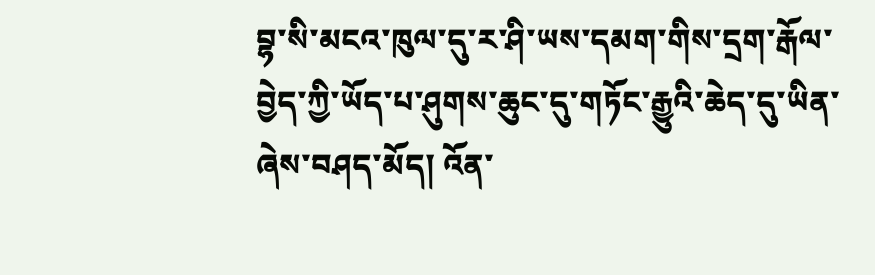བྷ་སི་མངའ་ཁུལ་དུ་ར་ཤི་ཡས་དམག་གིས་དྲག་རྒོལ་བྱེད་ཀྱི་ཡོད་པ་ཤུགས་ཆུང་དུ་གཏོང་རྒྱུའི་ཆེད་དུ་ཡིན་ཞེས་བཤད་མོད། འོན་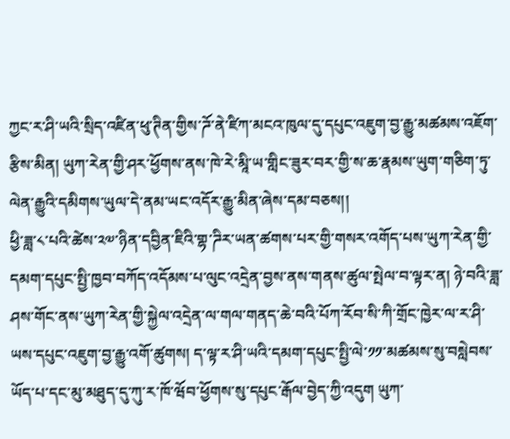ཀྱང་ར་ཤི་ཡའི་སྲིད་འཛིན་ཕུ་ཊིན་གྱིས་ཌོ་ནེ་ཛིཀ་མངའ་ཁུལ་དུ་དཔུང་འཇུག་བྱ་རྒྱུ་མཚམས་འཇོག་རྩིས་མིན། ཡུཀ་རེན་གྱི་ཤར་ཕྱོགས་ནས་ཁེ་རེ་མཱི་ཡ་གླིང་ཟུར་བར་གྱི་ས་ཆ་རྣམས་ཡུག་གཅིག་ཏུ་ལེན་རྒྱུའི་དམིགས་ཡུལ་དེ་ནམ་ཡང་འདོར་རྒྱུ་མིན་ཞེས་དམ་བཅས།།
ཕྱི་ཟླ་༨་པའི་ཚེས་༢༧་ཉིན་དབྱིན་ཇིའི་གྷ་ཌིར་ཡན་ཚགས་པར་གྱི་གསར་འགོད་པས་ཡུཀ་རེན་གྱི་དམག་དཔུང་སྤྱི་ཁྱབ་བཀོད་འདོམས་པ་ལུང་འདྲེན་བྱས་ནས་གནས་ཚུལ་སྤེལ་བ་ལྟར་ན། ཉེ་བའི་ཟླ་ཤས་གོང་ནས་ཡུཀ་རེན་གྱི་སྐྱེལ་འདྲེན་ལ་གལ་གནད་ཆེ་བའི་པོཀ་རོབ་སི་ཀི་གྲོང་ཁྱེར་ལ་ར་ཤི་ཡས་དཔུང་འཇུག་བྱ་རྒྱུ་འགོ་ཚུགས། ད་ལྟ་ར་ཤི་ཡའི་དམག་དཔུང་སྤྱི་ལེ་༡༡་མཚམས་སུ་བསླེབས་ཡོད་པ་དང་མུ་མཐུད་དུ་ཀུ་ར་ཁོ་ཝོབ་ཕྱོགས་སུ་དཔུང་རྒོལ་བྱེད་ཀྱི་འདུག ཡུཀ་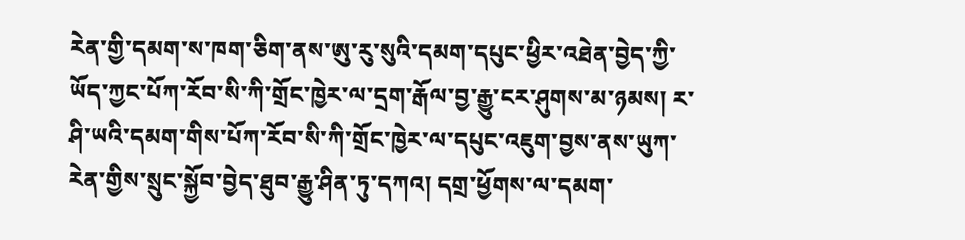རེན་གྱི་དམག་ས་ཁག་ཅིག་ནས་ཨུ་རུ་སུའི་དམག་དཔུང་ཕྱིར་འཐེན་བྱེད་ཀྱི་ཡོད་ཀྱང་པོཀ་རོབ་སི་ཀི་གྲོང་ཁྱེར་ལ་དྲག་རྒོལ་བྱ་རྒྱུ་ངར་ཤུགས་མ་ཉམས། ར་ཤི་ཡའི་དམག་གིས་པོཀ་རོབ་སི་ཀི་གྲོང་ཁྱེར་ལ་དཔུང་འཇུག་བྱས་ནས་ཡུཀ་རེན་གྱིས་སྲུང་སྐྱོབ་བྱེད་ཐུབ་རྒྱུ་ཤིན་ཏུ་དཀའ། དགྲ་ཕྱོགས་ལ་དམག་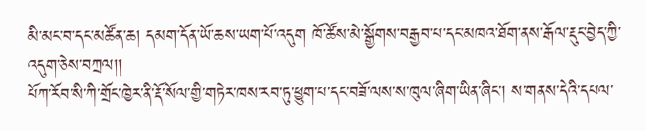མི་མང་བ་དང་མཚོན་ཆ། དམག་དོན་ཡོ་ཆས་ཡག་པོ་འདུག ཁོ་ཚོས་མེ་སྒྱོགས་བརྒྱབ་པ་དང་མཁའ་ཐོག་ནས་རྒོལ་རྡུང་བྱེད་ཀྱི་འདུག་ཅེས་བཀྲལ།།
པོཀ་རོབ་སི་ཀི་གྲོང་ཁྱེར་ནི་རྡོ་སོལ་གྱི་གཏེར་ཁས་རབ་ཏུ་ཕྱུག་པ་དང་བཟོ་ལས་ས་ཁུལ་ཞིག་ཡིན་ཞིང་། ས་གནས་དེའི་དཔལ་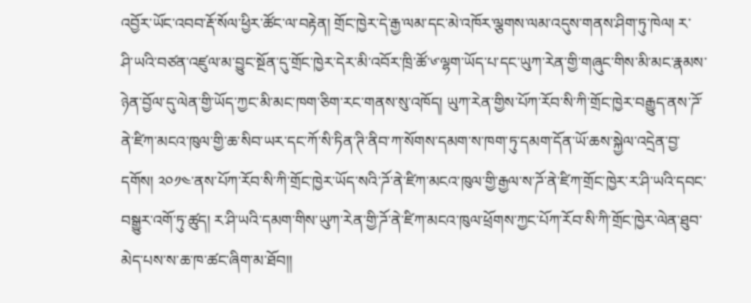འབྱོར་ཡོང་འབབ་རྡོ་སོལ་ཕྱིར་ཚོང་ལ་བརྟེན། གྲོང་ཁྱེར་དེ་རྒྱ་ལམ་དང་མེ་འཁོར་ལྕགས་ལམ་འདུས་གནས་ཤིག་ཏུ་ཁེལ། ར་ཤི་ཡའི་བཙན་འཛུལ་མ་བྱུང་སྔོན་དུ་གྲོང་ཁྱེར་དེར་མི་འབོར་ཁྲི་ཚོ་༦་ལྷག་ཡོད་པ་དང་ཡུཀ་རེན་གྱི་གཞུང་གིས་མི་མང་རྣམས་ཉེན་བྱོལ་དུ་ལེན་གྱི་ཡོད་ཀྱང་མི་མང་ཁག་ཅིག་རང་གནས་སུ་འཁོད། ཡུཀ་རེན་གྱིས་པོཀ་རོབ་སི་ཀི་གྲོང་ཁྱེར་བརྒྱུད་ནས་ཌོ་ནེ་ཛིཀ་མངའ་ཁུལ་གྱི་ཆ་སིབ་ཡར་དང་ཀོ་སི་ཏིན་ཊི་ནིབ་ཀ་སོགས་དམག་ས་ཁག་ཏུ་དམག་དོན་ཡོ་ཆས་སྐྱེལ་འདྲེན་བྱ་དགོས། ༢༠༡༤་ནས་པོཀ་རོབ་སི་ཀི་གྲོང་ཁྱེར་ཡོད་སའི་ཌོ་ནེ་ཛིཀ་མངའ་ཁུལ་གྱི་རྒྱལ་ས་ཌོ་ནེ་ཛིཀ་གྲོང་ཁྱེར་ར་ཤི་ཡའི་དབང་བསྒྱུར་འགོ་ཏུ་ཚུད། ར་ཤི་ཡའི་དམག་གིས་ཡུཀ་རེན་གྱི་ཌོ་ནེ་ཛིཀ་མངའ་ཁུལ་ཕྲོགས་ཀྱང་པོཀ་རོབ་སི་ཀི་གྲོང་ཁྱེར་ལེན་ཐུབ་མེད་པས་ས་ཆ་ཁ་ཚང་ཞིག་མ་ཐོབ།།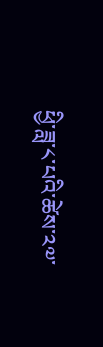ཕྱི་ཟླ་༨་པའི་ཚེས་༢༧་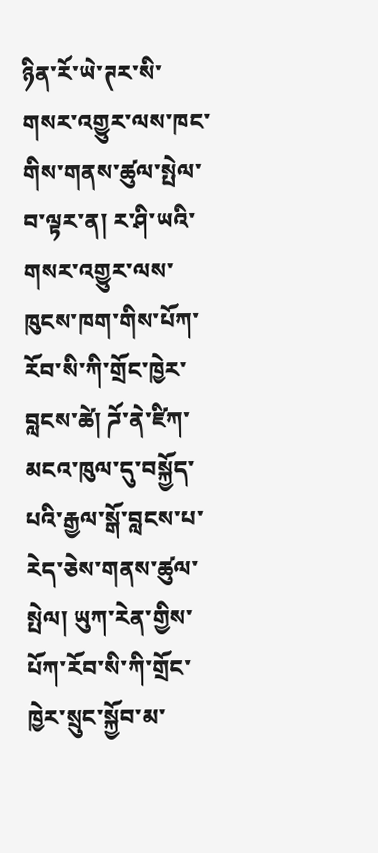ཉིན་རོ་ཡེ་ཊར་སི་གསར་འགྱུར་ལས་ཁང་གིས་གནས་ཚུལ་སྤེལ་བ་ལྟར་ན། ར་ཤི་ཡའི་གསར་འགྱུར་ལས་ཁུངས་ཁག་གིས་པོཀ་རོབ་སི་ཀི་གྲོང་ཁྱེར་བླངས་ཚེ། ཌོ་ནེ་ཛིཀ་མངའ་ཁུལ་དུ་བསྐྱོད་པའི་རྒྱལ་སྒོ་བླངས་པ་རེད་ཅེས་གནས་ཚུལ་སྤེལ། ཡུཀ་རེན་གྱིས་པོཀ་རོབ་སི་ཀི་གྲོང་ཁྱེར་སྲུང་སྐྱོབ་མ་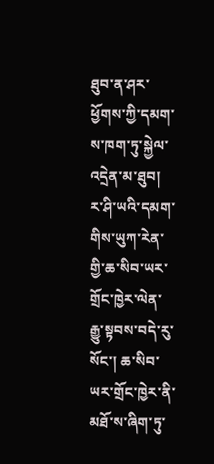ཐུབ་ན་ཤར་ཕྱོགས་ཀྱི་དམག་ས་ཁག་ཏུ་སྐྱེལ་འདྲེན་མ་ཐུབ། ར་ཤི་ཡའི་དམག་གིས་ཡུཀ་རེན་གྱི་ཆ་སིབ་ཡར་གྲོང་ཁྱེར་ལེན་རྒྱུ་སྟབས་བདེ་རུ་སོང་། ཆ་སིབ་ཡར་གྲོང་ཁྱེར་ནི་མཐོ་ས་ཞིག་ཏུ་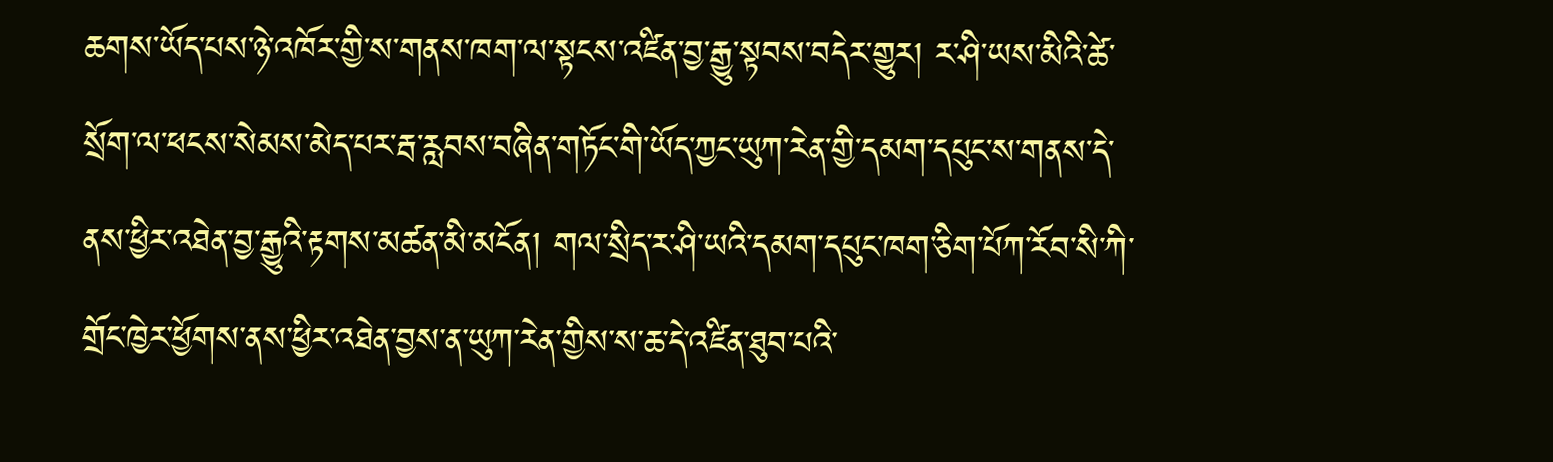ཆགས་ཡོད་པས་ཉེ་འཁོར་གྱི་ས་གནས་ཁག་ལ་སྟངས་འཛིན་བྱ་རྒྱུ་སྟབས་བདེར་གྱུར། ར་ཤི་ཡས་མིའི་ཚེ་སྲོག་ལ་ཕངས་སེམས་མེད་པར་རྦ་རླབས་བཞིན་གཏོང་གི་ཡོད་ཀྱང་ཡུཀ་རེན་གྱི་དམག་དཔུང་ས་གནས་དེ་ནས་ཕྱིར་འཐེན་བྱ་རྒྱུའི་རྟགས་མཚན་མི་མངོན། གལ་སྲིད་ར་ཤི་ཡའི་དམག་དཔུང་ཁག་ཅིག་པོཀ་རོབ་སི་ཀི་གྲོང་ཁྱེར་ཕྱོགས་ནས་ཕྱིར་འཐེན་བྱས་ན་ཡུཀ་རེན་གྱིས་ས་ཆ་དེ་འཛིན་ཐུབ་པའི་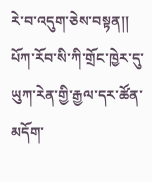རེ་བ་འདུག་ཅེས་བསྟན།།
པོཀ་རོབ་སི་ཀི་གྲོང་ཁྱེར་དུ་ཡུཀ་རེན་གྱི་རྒྱལ་དར་ཚོན་མདོག་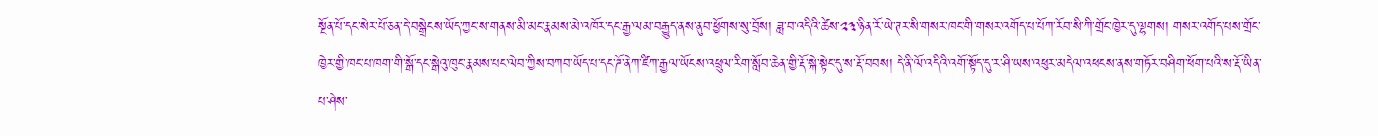སྔོན་པོ་དང་སེར་པོ་ཅན་དེ་བསྒྲེངས་ཡོད་ཀྱང་ས་གནས་མི་མང་རྣམས་མེ་འཁོར་དང་རྒྱ་ལམ་བརྒྱུད་ནས་ནུབ་ཕྱོགས་སུ་བྲོས། ཟླ་བ་འདིའི་ཚེས་༢༣་ཉིན་རོ་ཡེ་ཊར་སི་གསར་ཁང་གི་གསར་འགོད་པ་པོཀ་རོབ་སི་ཀི་གྲོང་ཁྱེར་དུ་ལྷགས། གསར་འགོད་པས་གྲོང་ཁྱེར་གྱི་ཁང་པ་ཁག་གི་སྒོ་དང་སྒེའུ་ཁུང་རྣམས་པང་ལེབ་ཀྱིས་བཀབ་ཡོད་པ་དང་ཌོ་ནེཀ་ཛིཀ་རྒྱལ་ཡོངས་འཕྲུལ་རིག་སློབ་ཆེན་གྱི་རྡོ་སྐེ་སྟེང་དུ་ས་རྡོ་བབས། དེ་ནི་ལོ་འདིའི་འགོ་སྟོད་དུ་ར་ཤི་ཡས་འཕུར་མདེལ་འཕངས་ནས་གཏོར་བཤིག་ཕོག་པའི་ས་རྡོ་ཡིན་པ་ཤེས་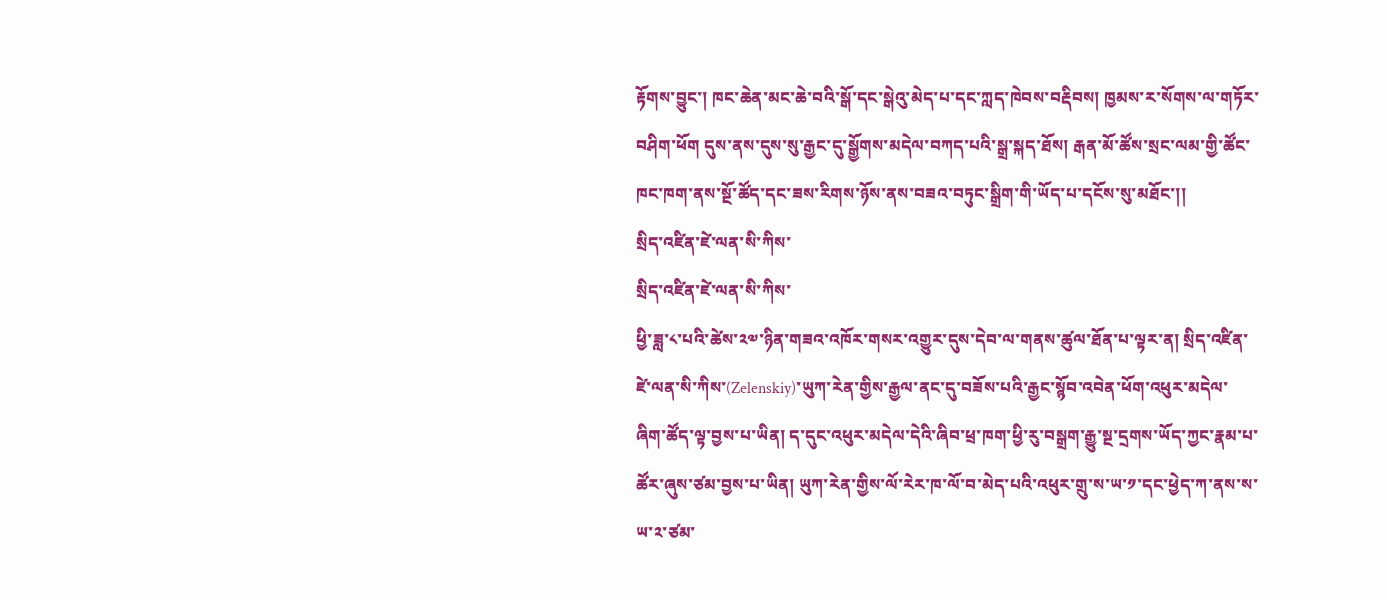རྟོགས་བྱུང་། ཁང་ཆེན་མང་ཆེ་བའི་སྒོ་དང་སྒེའུ་མེད་པ་དང་ཀླད་ཁེབས་བརྡིབས། ཁྱམས་ར་སོགས་ལ་གཏོར་བཤིག་ཕོག དུས་ནས་དུས་སུ་རྒྱང་དུ་སྒྱོགས་མདེལ་བཀད་པའི་སྒྲ་སྐད་ཐོས། རྒན་མོ་ཚོས་སྲང་ལམ་གྱི་ཚོང་ཁང་ཁག་ནས་སྔོ་ཚོད་དང་ཟས་རིགས་ཉོས་ནས་བཟའ་བཏུང་སྒྲིག་གི་ཡོད་པ་དངོས་སུ་མཐོང་།།
སྲིད་འཛིན་ཛེ་ལན་སི་ཀིས་
སྲིད་འཛིན་ཛེ་ལན་སི་ཀིས་
ཕྱི་ཟླ་༨་པའི་ཚེས་༢༧་ཉིན་གཟའ་འཁོར་གསར་འགྱུར་དུས་དེབ་ལ་གནས་ཚུལ་ཐོན་པ་ལྟར་ན། སྲིད་འཛིན་ཛེ་ལན་སི་ཀིས་(Zelenskiy)་ཡུཀ་རེན་གྱིས་རྒྱལ་ནང་དུ་བཟོས་པའི་རྒྱང་སྙོབ་འབེན་ཕོག་འཕུར་མདེལ་ཞིག་ཚོད་ལྟ་བྱས་པ་ཡིན། ད་དུང་འཕུར་མདེལ་དེའི་ཞིབ་ཕྲ་ཁག་ཕྱི་རུ་བསྒྲག་རྒྱུ་སྔ་དྲགས་ཡོད་ཀྱང་རྣམ་པ་ཚོར་ཞུས་ཙམ་བྱས་པ་ཡིན། ཡུཀ་རེན་གྱིས་ལོ་རེར་ཁ་ལོ་བ་མེད་པའི་འཕུར་གྲུ་ས་ཡ་༡་དང་ཕྱེད་ཀ་ནས་ས་ཡ་༢་ཙམ་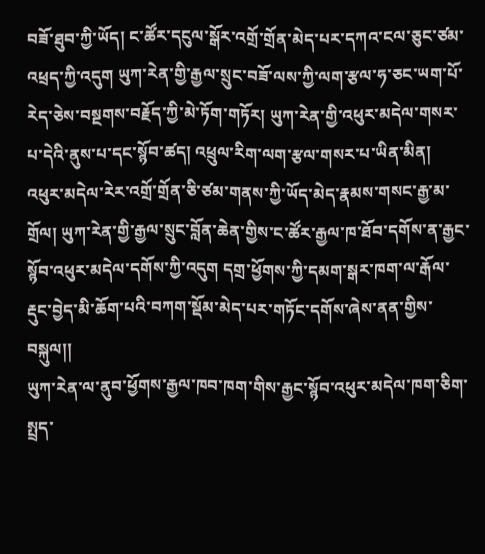བཟོ་ཐུབ་ཀྱི་ཡོད། ང་ཚོར་དངུལ་སྒོར་འགྲོ་གྲོན་མེད་པར་དཀའ་ངལ་ཅུང་ཙམ་འཕྲད་ཀྱི་འདུག ཡུཀ་རེན་གྱི་རྒྱལ་སྲུང་བཟོ་ལས་ཀྱི་ལག་རྩལ་ཧ་ཅང་ཡག་པོ་རེད་ཅེས་བསྔགས་བརྗོད་ཀྱི་མེ་ཏོག་གཏོར། ཡུཀ་རེན་གྱི་འཕུར་མདེལ་གསར་པ་དེའི་ནུས་པ་དང་སྙོབ་ཚད། འཕྲུལ་རིག་ལག་རྩལ་གསར་པ་ཡིན་མིན། འཕུར་མདེལ་རེར་འགྲོ་གྲོན་ཅི་ཙམ་གནས་ཀྱི་ཡོད་མེད་རྣམས་གསང་རྒྱ་མ་གྲོལ། ཡུཀ་རེན་གྱི་རྒྱལ་སྲུང་བློན་ཆེན་གྱིས་ང་ཚོར་རྒྱལ་ཁ་ཐོབ་དགོས་ན་རྒྱང་སྙོབ་འཕུར་མདེལ་དགོས་ཀྱི་འདུག དགྲ་ཕྱོགས་ཀྱི་དམག་སྒར་ཁག་ལ་རྒོལ་རྡུང་བྱེད་མི་ཆོག་པའི་བཀག་སྡོམ་མེད་པར་གཏོང་དགོས་ཞེས་ནན་གྱིས་བསྐུལ།།
ཡུཀ་རེན་ལ་ནུབ་ཕྱོགས་རྒྱལ་ཁབ་ཁག་གིས་རྒྱང་སྙོབ་འཕུར་མདེལ་ཁག་ཅིག་སྤྲད་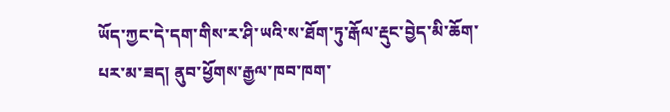ཡོད་ཀྱང་དེ་དག་གིས་ར་ཤི་ཡའི་ས་ཐོག་ཏུ་རྒོལ་རྡུང་བྱེད་མི་ཆོག་པར་མ་ཟད། ནུབ་ཕྱོགས་རྒྱལ་ཁབ་ཁག་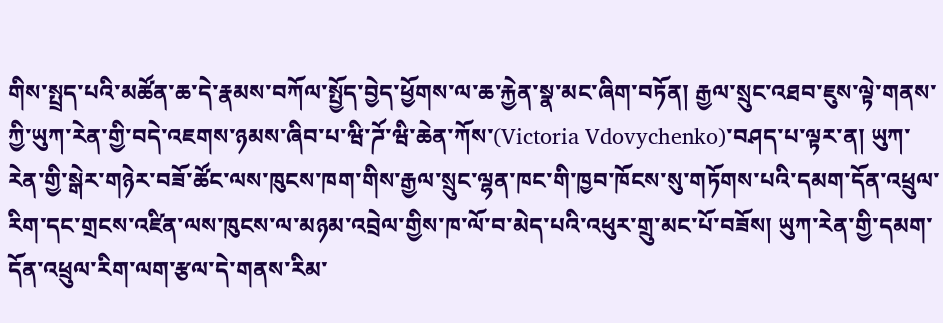གིས་སྤྲད་པའི་མཚོན་ཆ་དེ་རྣམས་བཀོལ་སྤྱོད་བྱེད་ཕྱོགས་ལ་ཆ་རྐྱེན་སྣ་མང་ཞིག་བཏོན། རྒྱལ་སྲུང་འཐབ་ཇུས་ལྟེ་གནས་ཀྱི་ཡུཀ་རེན་གྱི་བདེ་འཇགས་ཉམས་ཞིབ་པ་ཝི་ཌོ་ཝི་ཆེན་ཀོས་(Victoria Vdovychenko)་བཤད་པ་ལྟར་ན། ཡུཀ་རེན་གྱི་སྒེར་གཉེར་བཟོ་ཚོང་ལས་ཁུངས་ཁག་གིས་རྒྱལ་སྲུང་ལྷན་ཁང་གི་ཁྱབ་ཁོངས་སུ་གཏོགས་པའི་དམག་དོན་འཕྲུལ་རིག་དང་གྲངས་འཛིན་ལས་ཁུངས་ལ་མཉམ་འབྲེལ་གྱིས་ཁ་ལོ་བ་མེད་པའི་འཕུར་གྲུ་མང་པོ་བཟོས། ཡུཀ་རེན་གྱི་དམག་དོན་འཕྲུལ་རིག་ལག་རྩལ་དེ་གནས་རིམ་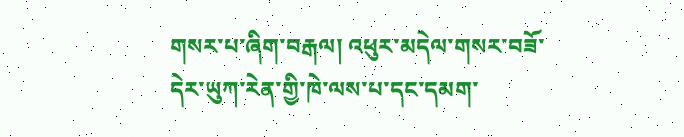གསར་པ་ཞིག་བརྒལ། འཕུར་མདེལ་གསར་བཟོ་དེར་ཡུཀ་རེན་གྱི་ཁེ་ལས་པ་དང་དམག་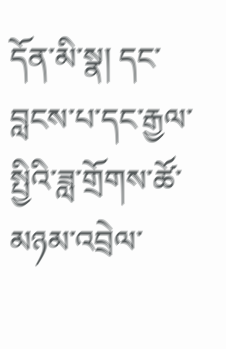དོན་མི་སྣ། དང་བླངས་པ་དང་རྒྱལ་སྤྱིའི་ཟླ་གྲོགས་ཚོ་མཉམ་འབྲེལ་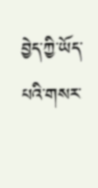བྱེད་ཀྱི་ཡོད་པའི་གསར་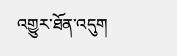འགྱུར་ཐོན་འདུག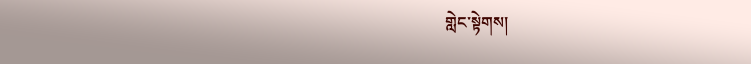གླེང་སྟེགས།